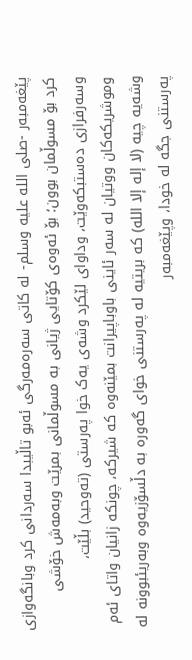پێغەمبەر -صلى الله علیه وسلم- لە کاتى سەرەمەرگی ئەبو تاڵیبدا سەردانی کرد وبانگەوازى کرد بۆ مسوڵمان بوون؛ بۆ ئەوەى کۆتایی ژیانی بە مسوڵمانى بمرێت وبەمەش خۆشی وسەرفرازی دەستبکەوێت، وداواى لێکرد وشەی یەک خوا پەرستی (تەوحید) بڵێت، وموشریکەکان ووتیان لە سەر ئاینی باوباپیرانت بمێنەوە کە شیرکە، چونکە زانیان واتاى ئەم وشەیە چیە (لا إله إلا الله) کە بریتیە لە پەرستنی خواى گەورە بە دڵسۆزیەوە وبەریئبوونە لە پەرستنی جگە لە خودا، وپێغەمبەر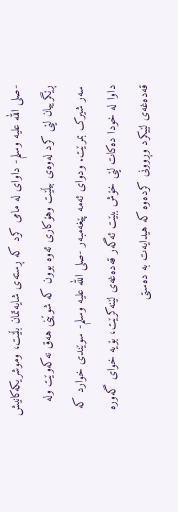-صلى الله علیه وسلم- داوای لە مامى کرد کە ڕستەی شایەتمان بڵێت، وموشریکەکانیش ڕێگرییان لێی کرد لەوەى بیڵێت وهۆکاری ئەوە بوون کە شوێنی هەق نەکەوێت ولە سەر شیرک بمرێت. ودواى ئەمە پێغەمبەر -صلى الله علیه وسلم- سوێندی خوارد کە داوا لە خودا دەکات لێی خۆش ببێت ئەگەر قەدەغەی لێنەکرێت، بۆیە خواى گەورە قەدەغەی لێیکرد وڕوونی کردەوە کە هیدایەت بە دەستی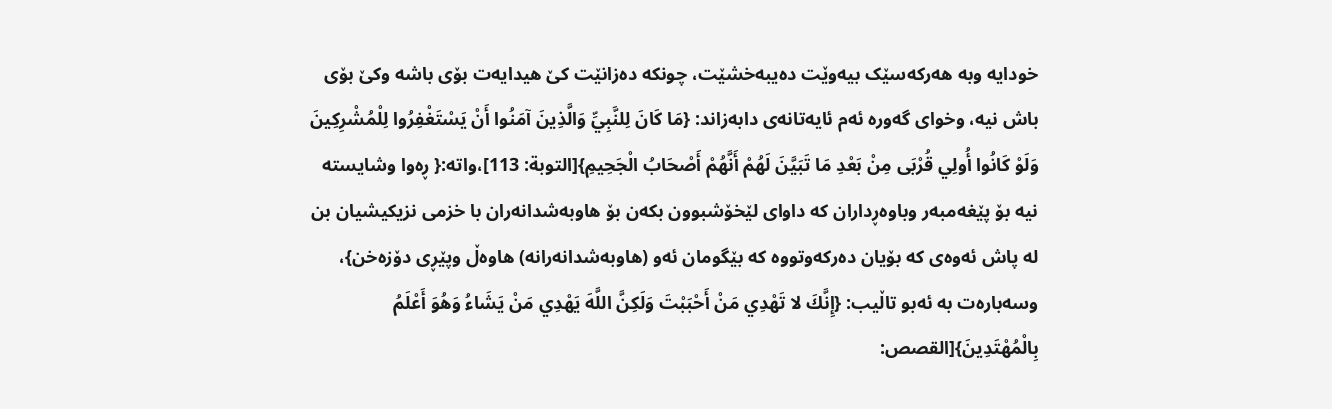خودایە وبە هەرکەسێک بیەوێت دەیبەخشێت، چونکە دەزانێت کێ هیدایەت بۆی باشە وکێ بۆی باش نیە، وخواى گەورە ئەم ئایەتانەى دابەزاند: {مَا كَانَ لِلنَّبِيِّ وَالَّذِينَ آمَنُوا أَنْ يَسْتَغْفِرُوا لِلْمُشْرِكِينَ وَلَوْ كَانُوا أُولِي قُرْبَى مِنْ بَعْدِ مَا تَبَيَّنَ لَهُمْ أَنَّهُمْ أَصْحَابُ الْجَحِيمِ}[التوبة: 113]،واته:{ ڕەوا وشایستە نیە بۆ پێغەمبەر وباوەڕداران کە داوای لێخۆشبوون بکەن بۆ ھاوبەشدانەران با خزمی نزیکیشیان بن لە پاش ئەوەی کە بۆیان دەرکەوتووە کە بێگومان ئەو (ھاوبەشدانەرانە) ھاوەڵ وپێڕی دۆزەخن}، وسەبارەت بە ئەبو تاڵیب: {إِنَّكَ لا تَهْدِي مَنْ أَحْبَبْتَ وَلَكِنَّ اللَّهَ يَهْدِي مَنْ يَشَاءُ وَهُوَ أَعْلَمُ بِالْمُهْتَدِينَ}[القصص: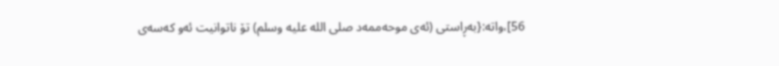56]،واته:{بەڕاستی (ئەی موحەممەد صلى الله عليه وسلم) تۆ ناتوانیت ئەو کەسەی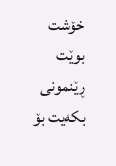خۆشت بوێت ڕێنمونی بکەیت بۆ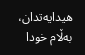هیدایەتدان، بەڵام خودا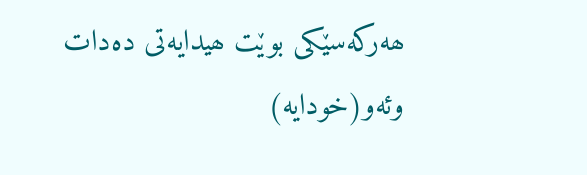ھەرکەسێکی بوێت ھیدایەتی دەدات وئەو(خودایە)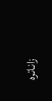زاناترە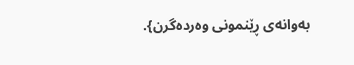بەوانەی ڕێنمونی وەردەگرن}.